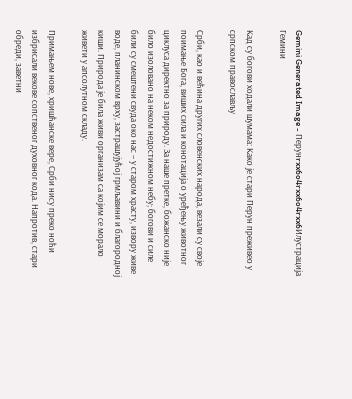Gemini Generated Image - Перунrxx6o4rxx6o4rxx6Илустрација Гемини

Кад су богови ходали шумама: Како је стари Перун преживео у српском православљу

Срби, као и већина других словенских народа, везали су своје поимање Бога, виших сила и конотација о уређењу животног циклуса директно за природу. За наше претке, божанско није било изоловано на неком недостижном небу; богови и силе били су смештени свуда око нас – у старом храсту, извору живе воде, планинском врху, застрашујућој грмљавини и благородној киши. Природа је била живи организам са којим се морало живети у апсолутном складу.

Примањем нове, хришћанске вере, Срби нису преко ноћи избрисали векове сопственог духовног кода. Напротив, стари обреди, заветни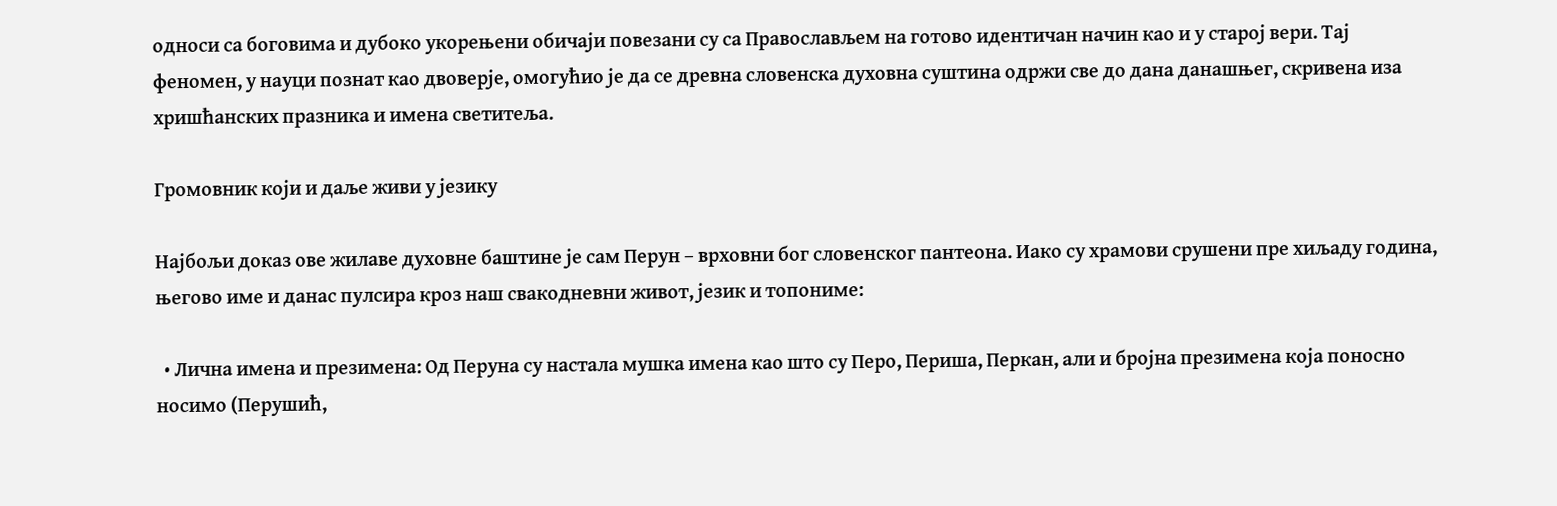односи са боговима и дубоко укорењени обичаји повезани су са Православљем на готово идентичан начин као и у старој вери. Тај феномен, у науци познат као двоверје, омогућио је да се древна словенска духовна суштина одржи све до дана данашњег, скривена иза хришћанских празника и имена светитеља.

Громовник који и даље живи у језику

Најбољи доказ ове жилаве духовне баштине је сам Перун – врховни бог словенског пантеона. Иако су храмови срушени пре хиљаду година, његово име и данас пулсира кроз наш свакодневни живот, језик и топониме:

  • Лична имена и презимена: Од Перуна су настала мушка имена као што су Перо, Периша, Перкан, али и бројна презимена која поносно носимо (Перушић,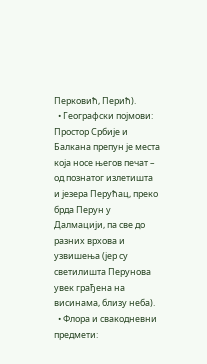Перковић, Перић).
  • Географски појмови: Простор Србије и Балкана препун је места која носе његов печат – од познатог излетишта и језера Перућац, преко брда Перун у Далмацији, па све до разних врхова и узвишења (јер су светилишта Перунова увек грађена на висинама, близу неба).
  • Флора и свакодневни предмети: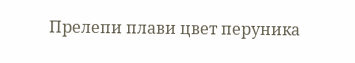Прелепи плави цвет перуника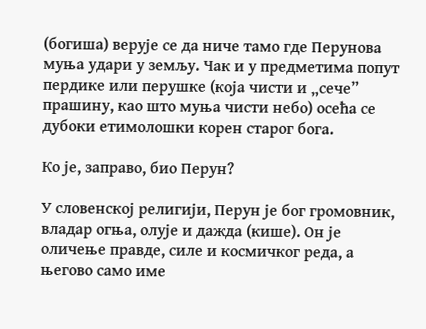(богиша) верује се да ниче тамо где Перунова муња удари у земљу. Чак и у предметима попут пердике или перушке (која чисти и „сече” прашину, као што муња чисти небо) осећа се дубоки етимолошки корен старог бога.

Ко је, заправо, био Перун?

У словенској религији, Перун је бог громовник, владар огња, олује и дажда (кише). Он је оличење правде, силе и космичког реда, а његово само име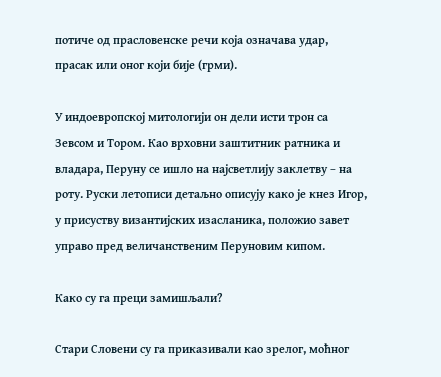потиче од прасловенске речи која означава удар, прасак или оног који бије (грми).

У индоевропској митологији он дели исти трон са Зевсом и Тором. Као врховни заштитник ратника и владара, Перуну се ишло на најсветлију заклетву – на роту. Руски летописи детаљно описују како је кнез Игор, у присуству византијских изасланика, положио завет управо пред величанственим Перуновим кипом.

Како су га преци замишљали?

Стари Словени су га приказивали као зрелог, моћног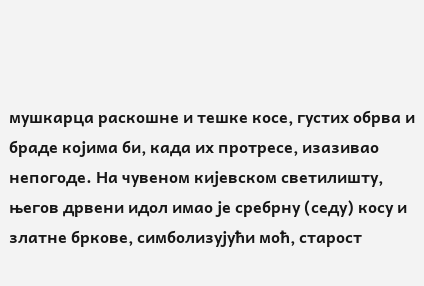мушкарца раскошне и тешке косе, густих обрва и браде којима би, када их протресе, изазивао непогоде. На чувеном кијевском светилишту, његов дрвени идол имао је сребрну (седу) косу и златне бркове, симболизујући моћ, старост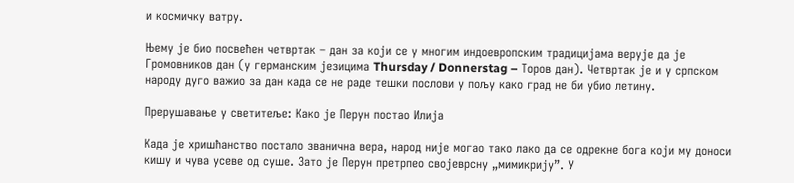и космичку ватру.

Њему је био посвећен четвртак – дан за који се у многим индоевропским традицијама верује да је Громовников дан (у германским језицима Thursday / Donnerstag – Торов дан). Четвртак је и у српском народу дуго важио за дан када се не раде тешки послови у пољу како град не би убио летину.

Прерушавање у светитеље: Како је Перун постао Илија

Када је хришћанство постало званична вера, народ није могао тако лако да се одрекне бога који му доноси кишу и чува усеве од суше. Зато је Перун претрпео својеврсну „мимикрију”. У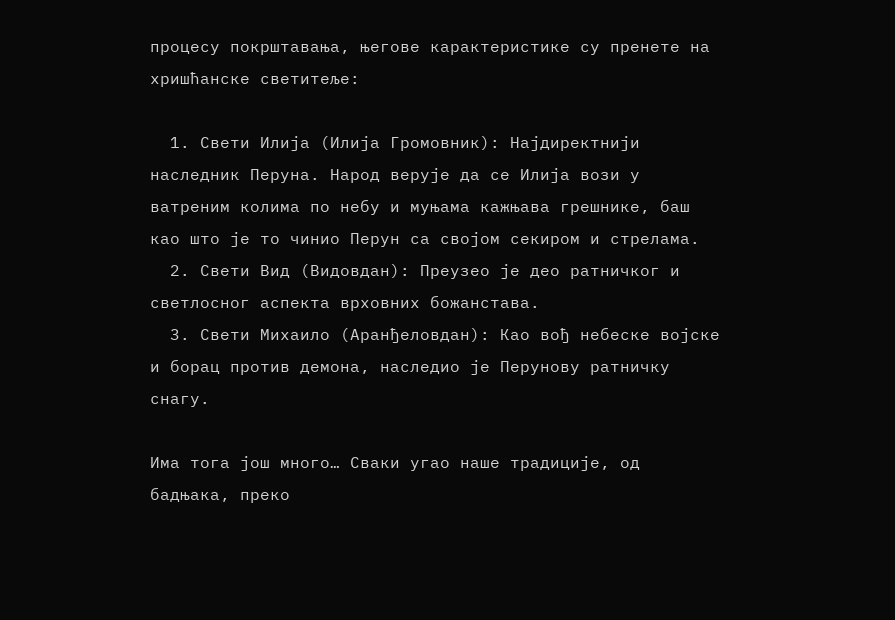процесу покрштавања, његове карактеристике су пренете на хришћанске светитеље:

  1. Свети Илија (Илија Громовник): Најдиректнији наследник Перуна. Народ верује да се Илија вози у ватреним колима по небу и муњама кажњава грешнике, баш као што је то чинио Перун са својом секиром и стрелама.
  2. Свети Вид (Видовдан): Преузео је део ратничког и светлосног аспекта врховних божанстава.
  3. Свети Михаило (Аранђеловдан): Као вођ небеске војске и борац против демона, наследио је Перунову ратничку снагу.

Има тога још много… Сваки угао наше традиције, од бадњака, преко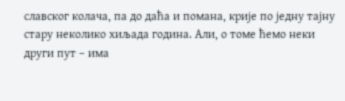славског колача, па до даћа и помана, крије по једну тајну стару неколико хиљада година. Али, о томе ћемо неки други пут – има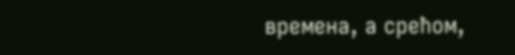времена, а срећом,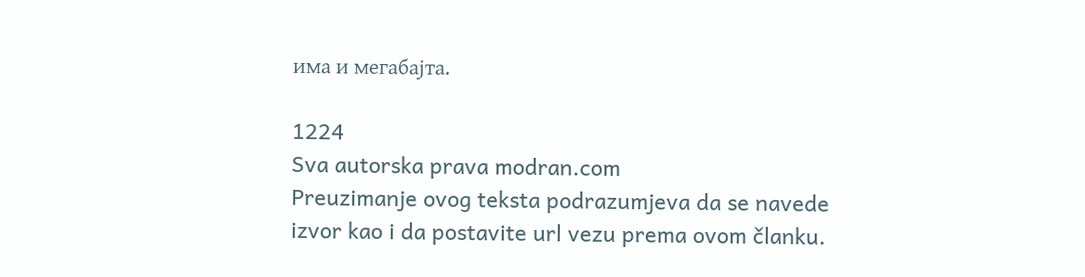има и мегабајта.

1224
Sva autorska prava modran.com
Preuzimanje ovog teksta podrazumjeva da se navede izvor kao i da postavite url vezu prema ovom članku.